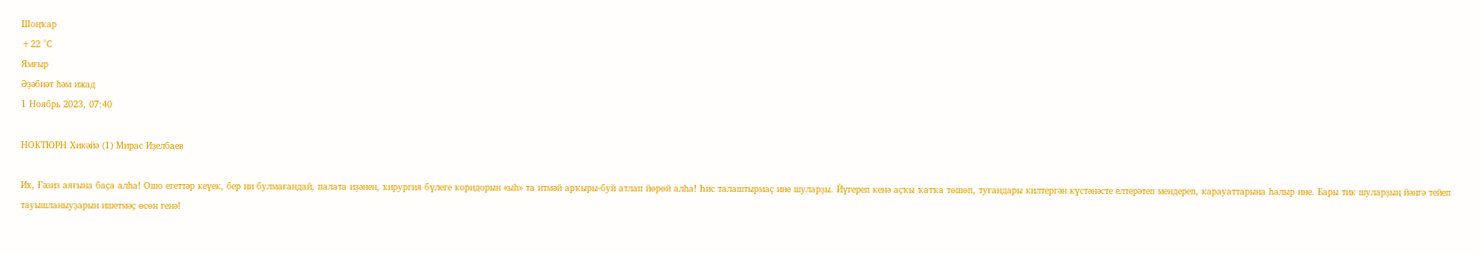Шоңҡар
+22 °С
Ямғыр
Әҙәбиәт һәм ижад
1 Ноябрь 2023, 07:40

НОКТЮРН Хикәйә (1) Мирас Иҙелбаев

Их, Ғәзиз аяғына баҫа алһа! Ошо егеттәр кеүек, бер ни булмағандай, палата иҙәнен, хирургия бүлеге коридорын «ыһ» та итмәй арҡыры-буй атлап йөрөй алһа! Һис талаштырмаҫ ине шуларҙы. Йүгереп кенә аҫҡы ҡатҡа төшөп, туғандары килтергән күстәнәсте елтерәтеп мендереп, карауаттарына һалыр ине. Бары тик шуларҙың йәнгә тейеп тауышланыуҙарын ишетмәҫ өсөн генә!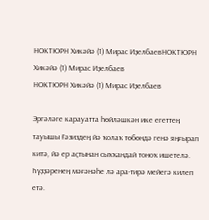НОКТЮРН Хикәйә (1) Мирас ИҙелбаевНОКТЮРН Хикәйә (1) Мирас Иҙелбаев
НОКТЮРН Хикәйә (1) Мирас Иҙелбаев

Эргәләге карауатта һөйләшкән ике егеттең тауышы Ғәзиздең йә ҡолаҡ төбөндә генә яңғырап китә, йә ер аҫтынан сыҡҡандай тоноҡ ишетелә. Һүҙҙәренең мәғәнәһе лә ара-тирә мейегә килеп етә.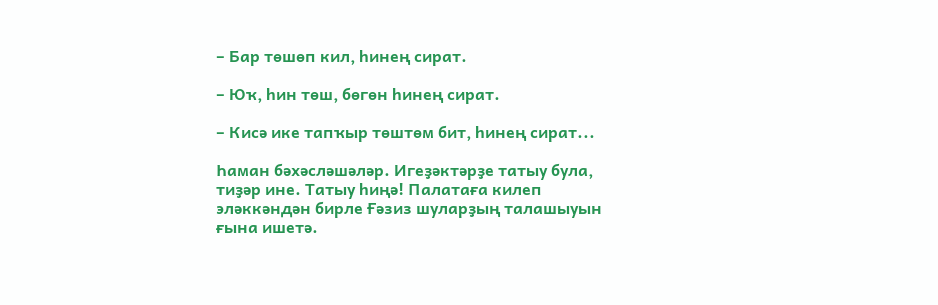– Бар төшөп кил, һинең сират.

– Юҡ, һин төш, бөгөн һинең сират.

– Кисә ике тапҡыр төштөм бит, һинең сират...

Һаман бәхәсләшәләр. Игеҙәктәрҙе татыу була, тиҙәр ине. Татыу һиңә! Палатаға килеп эләккәндән бирле Ғәзиз шуларҙың талашыуын ғына ишетә.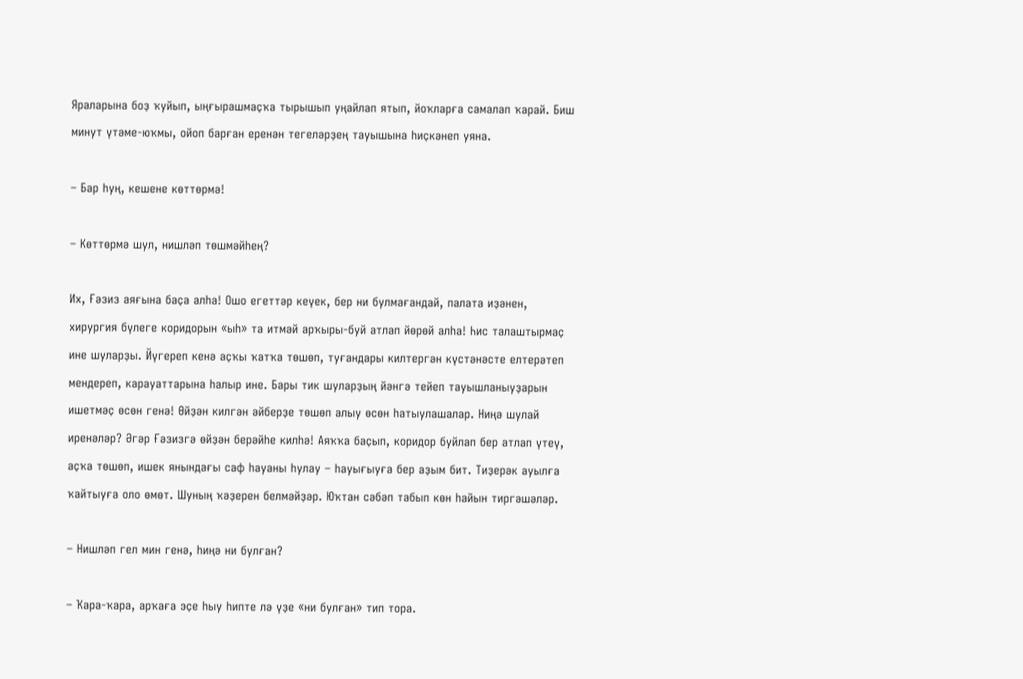Яраларына боҙ ҡуйып, ыңғырашмаҫҡа тырышып уңайлап ятып, йоҡларға самалап ҡарай. Биш минут үтәме-юҡмы, ойоп барған еренән тегеләрҙең тауышына һиҫкәнеп уяна.

– Бар һуң, кешене көттөрмә!

– Көттөрмә шул, нишләп төшмәйһең?

Их, Ғәзиз аяғына баҫа алһа! Ошо егеттәр кеүек, бер ни булмағандай, палата иҙәнен, хирургия бүлеге коридорын «ыһ» та итмәй арҡыры-буй атлап йөрөй алһа! Һис талаштырмаҫ ине шуларҙы. Йүгереп кенә аҫҡы ҡатҡа төшөп, туғандары килтергән күстәнәсте елтерәтеп мендереп, карауаттарына һалыр ине. Бары тик шуларҙың йәнгә тейеп тауышланыуҙарын ишетмәҫ өсөн генә! Өйҙән килгән әйберҙе төшөп алыу өсөн һатыулашалар. Ниңә шулай иренәләр? Әгәр Ғәзизгә өйҙән берәйһе килһә! Аяҡҡа баҫып, коридор буйлап бер атлап үтеү, аҫҡа төшөп, ишек янындағы саф һауаны һулау – һауығыуға бер аҙым бит. Тиҙерәк ауылға ҡайтыуға оло өмөт. Шуның ҡәҙерен белмәйҙәр. Юҡтан сәбәп табып көн һайын тиргәшәләр.

– Нишләп гел мин генә, һиңә ни булған?

– Ҡара-ҡара, арҡаға эҫе һыу һипте лә үҙе «ни булған» тип тора.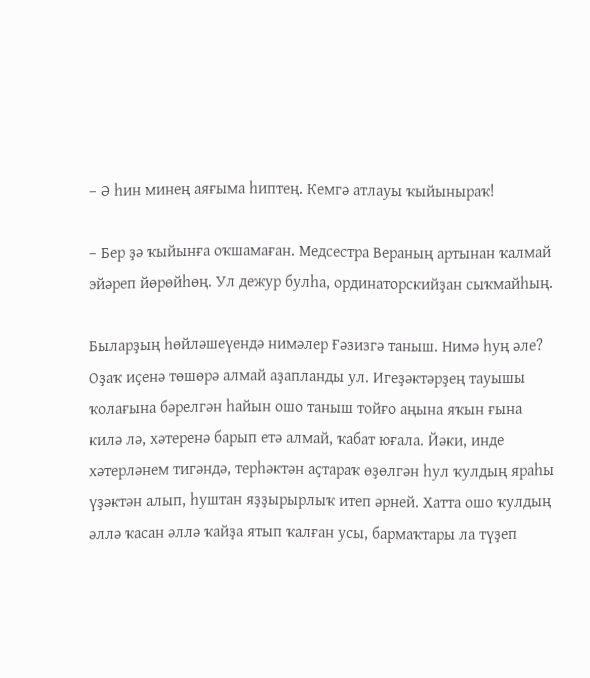– Ә һин минең аяғыма һиптең. Кемгә атлауы ҡыйыныраҡ!

– Бер ҙә ҡыйынға оҡшамаған. Медсестра Вераның артынан ҡалмай эйәреп йөрөйһөң. Ул дежур булһа, ординаторскийҙан сыҡмайһың.

Быларҙың һөйләшеүендә нимәлер Ғәзизгә таныш. Нимә һуң әле? Оҙаҡ иҫенә төшөрә алмай аҙапланды ул. Игеҙәктәрҙең тауышы ҡолағына бәрелгән һайын ошо таныш тойғо аңына яҡын ғына килә лә, хәтеренә барып етә алмай, ҡабат юғала. Йәки, инде хәтерләнем тигәндә, терһәктән аҫтараҡ өҙөлгән һул ҡулдың яраһы үҙәктән алып, һуштан яҙҙырырлыҡ итеп әрней. Хатта ошо ҡулдың әллә ҡасан әллә ҡайҙа ятып ҡалған усы, бармаҡтары ла түҙеп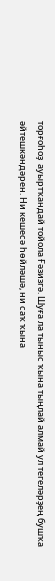торғоһоҙ  ауыртҡандай тойола Ғәзизгә. Шуға ла тыныс ҡына тыңлай алмай ул тегеләрҙең бушҡа әйтешкәндәрен. Ни кешесә һөйләшә, ни саҡ ҡына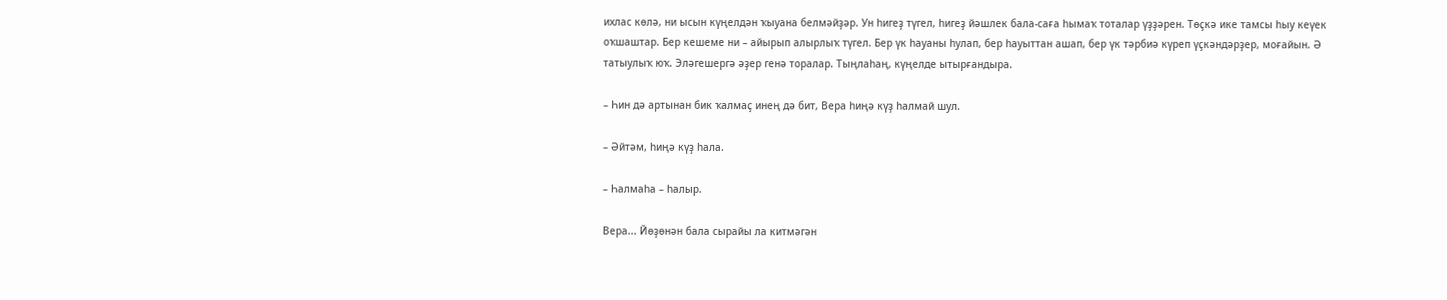ихлас көлә, ни ысын күңелдән ҡыуана белмәйҙәр. Ун һигеҙ түгел, һигеҙ йәшлек бала-саға һымаҡ тоталар үҙҙәрен. Төҫкә ике тамсы һыу кеүек оҡшаштар. Бер кешеме ни – айырып алырлыҡ түгел. Бер үк һауаны һулап, бер һауыттан ашап, бер үк тәрбиә күреп үҫкәндәрҙер, моғайын. Ә татыулыҡ юҡ. Эләгешергә әҙер генә торалар. Тыңлаһаң, күңелде ытырғандыра.

– Һин дә артынан бик ҡалмаҫ инең дә бит, Вера һиңә күҙ һалмай шул.

– Әйтәм, һиңә күҙ һала.

– Һалмаһа – һалыр.

Вера... Йөҙөнән бала сырайы ла китмәгән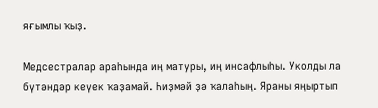яғымлы ҡыҙ.

Медсестралар араһында иң матуры, иң инсафлыһы. Уколды ла бүтәндәр кеүек ҡаҙамай. Һиҙмәй ҙә ҡалаһың. Яраны яңыртып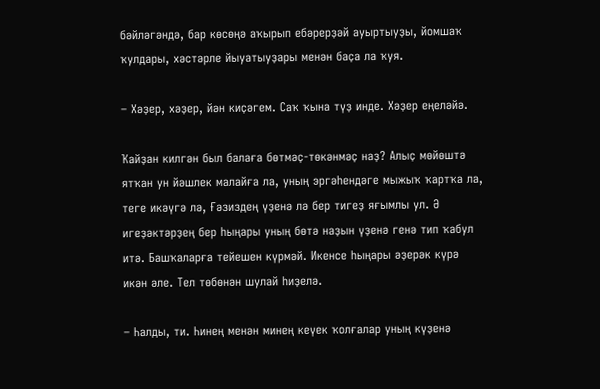бәйләгәндә, бар көсөңә аҡырып ебәрерҙәй ауыртыуҙы, йомшаҡ ҡулдары, хәстәрле йыуатыуҙары менән баҫа ла ҡуя.

– Хәҙер, хәҙер, йән киҫәгем. Саҡ ҡына түҙ инде. Хәҙер еңеләйә.

Ҡайҙан килгән был балаға бөтмәҫ-төкәнмәҫ наҙ? Алыҫ мөйөштә ятҡан ун йәшлек малайға ла, уның эргәһендәге мыжыҡ ҡартҡа ла, теге икәүгә лә, Ғәзиздең үҙенә лә бер тигеҙ яғымлы ул. Ә игеҙәктәрҙең бер һыңары уның бөтә наҙын үҙенә генә тип ҡабул итә. Башҡаларға тейешен күрмәй. Икенсе һыңары әҙерәк күрә икән әле. Тел төбөнән шулай һиҙелә.

– Һалды, ти. Һинең менән минең кеүек ҡолғалар уның күҙенә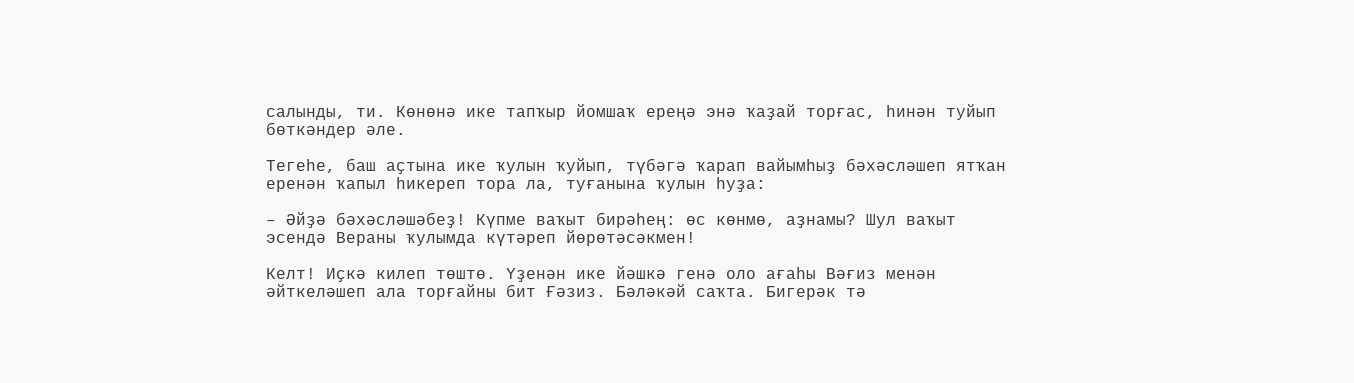салынды, ти. Көнөнә ике тапҡыр йомшаҡ ереңә энә ҡаҙай торғас, һинән туйып бөткәндер әле.

Тегеһе, баш аҫтына ике ҡулын ҡуйып, түбәгә ҡарап вайымһыҙ бәхәсләшеп ятҡан еренән ҡапыл һикереп тора ла, туғанына ҡулын һуҙа:

– Әйҙә бәхәсләшәбеҙ! Күпме ваҡыт бирәһең: өс көнмө, аҙнамы? Шул ваҡыт эсендә Вераны ҡулымда күтәреп йөрөтәсәкмен!

Келт! Иҫкә килеп төштө. Үҙенән ике йәшкә генә оло ағаһы Вәғиз менән әйткеләшеп ала торғайны бит Ғәзиз. Бәләкәй саҡта. Бигерәк тә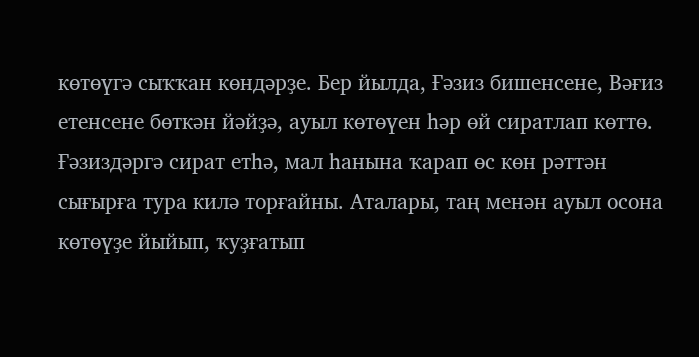көтөүгә сыҡҡан көндәрҙе. Бер йылда, Ғәзиз бишенсене, Вәғиз етенсене бөткән йәйҙә, ауыл көтөүен һәр өй сиратлап көттө. Ғәзиздәргә сират етһә, мал һанына ҡарап өс көн рәттән сығырға тура килә торғайны. Аталары, таң менән ауыл осона көтөүҙе йыйып, ҡуҙғатып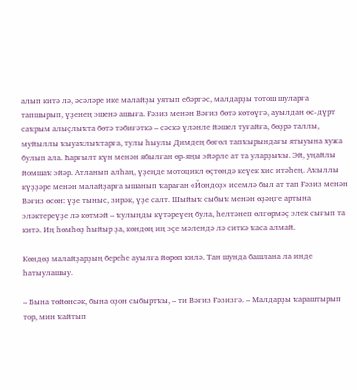алып китә лә, әсәләре ике малайҙы уятып ебәргәс, малдарҙы тотош шуларға тапшырып, үҙенең эшенә ашыға. Ғәзиз менән Вәғиз бөтә көтөүгә, ауылдан өс-дүрт саҡрым алыҫлыҡта бөтә тәбиғәткә – сәскә үләнле йәшел туғайға, бөҙрә таллы, муйыллы ҡыуаҡлыҡтарға, тулы һыулы Димдең бөгөл тапҡырындағы ятыуына хужа булып ала. Һарғылт күн менән ябылған өр-яңы эйәрле ат та уларҙыҡы. Эй, уңайлы йомшаҡ эйәр. Атланып алһаң, үҙеңде мотоцикл өҫтөндә кеүек хис итәһең. Аҡыллы күҙҙәре менән малайҙарға ышанып ҡараған «Йондоҙ» исемлә был ат тап Ғәзиз менән Вәғиз өсөн: үҙе тыныс, зирәк, үҙе салт. Шыйыҡ сыбыҡ менән өҙәңге артына эләктереүҙе лә көтмәй – ҡулыңды күтәреүең була, һелтәнеп өлгөрмәҫ элек сығып та китә. Иң һөмһөҙ һыйыр ҙа, көндөң иң эҫе мәлендә лә ситкә ҡаса алмай.

Көндөҙ малайҙарҙың береһе ауылға йөрөп килә. Тан шунда башлана ла инде һатыулашыу.

– Бына төйөнсәк, бына оҙон сыбыртҡы, – ти Вәғиз Ғәзизгә. – Малдарҙы ҡараштырып тор, мин ҡайтып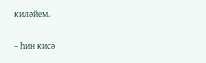киләйем.

– Һин кисә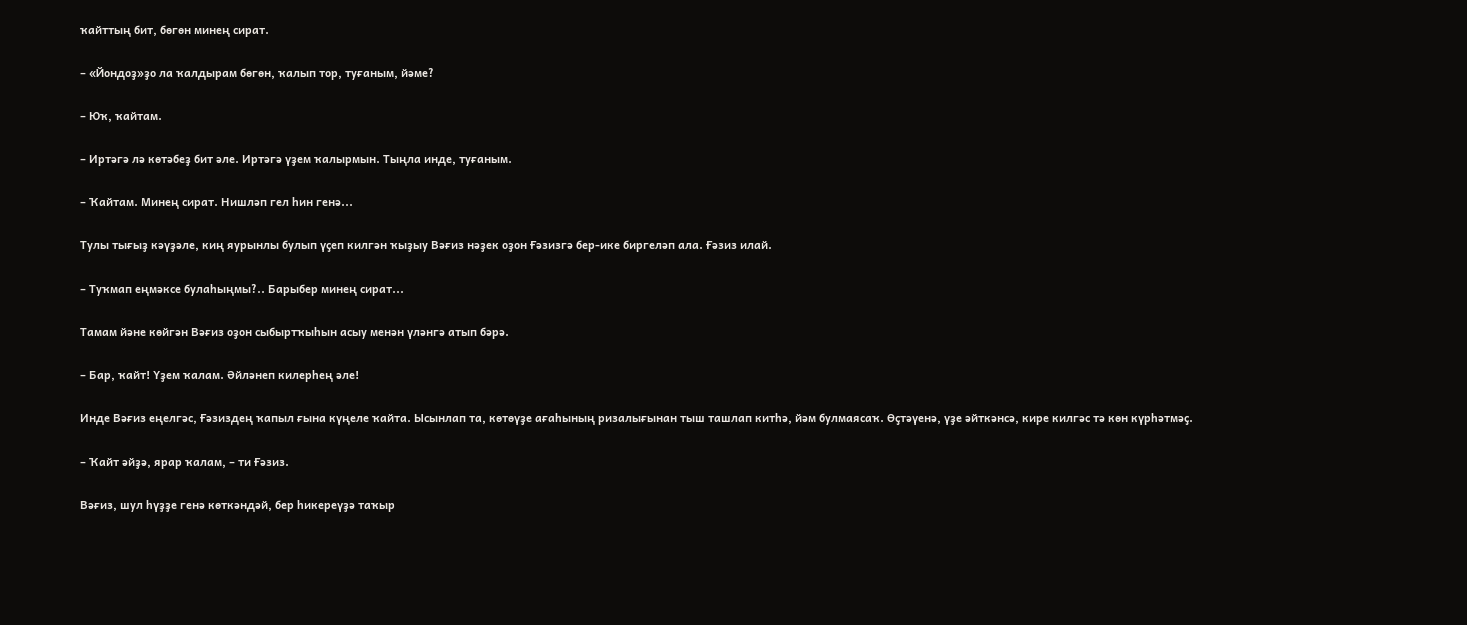ҡайттың бит, бөгөн минең сират.

– «Йондоҙ»ҙо ла ҡалдырам бөгөн, ҡалып тор, туғаным, йәме?

– Юҡ, ҡайтам.

– Иртәгә лә көтәбеҙ бит әле. Иртәгә үҙем ҡалырмын. Тыңла инде, туғаным.

– Ҡайтам. Минең сират. Нишләп гел һин генә...

Тулы тығыҙ кәүҙәле, киң яурынлы булып үҫеп килгән ҡыҙыу Вәғиз нәҙек оҙон Ғәзизгә бер-ике биргеләп ала. Ғәзиз илай.

– Туҡмап еңмәксе булаһыңмы?.. Барыбер минең сират...

Тамам йәне көйгән Вәғиз оҙон сыбыртҡыһын асыу менән үләнгә атып бәрә.

– Бар, ҡайт! Үҙем ҡалам. Әйләнеп килерһең әле!

Инде Вәғиз еңелгәс, Ғәзиздең ҡапыл ғына күңеле ҡайта. Ысынлап та, көтөүҙе ағаһының ризалығынан тыш ташлап китһә, йәм булмаясаҡ. Өҫтәүенә, үҙе әйткәнсә, кире килгәс тә көн күрһәтмәҫ.

– Ҡайт әйҙә, ярар ҡалам, – ти Ғәзиз.

Вәғиз, шул һүҙҙе генә көткәндәй, бер һикереүҙә таҡыр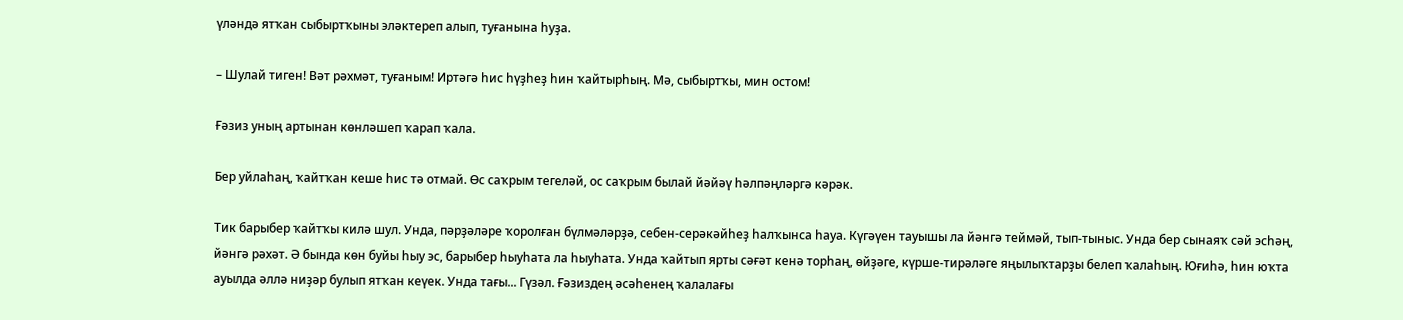үләндә ятҡан сыбыртҡыны эләктереп алып, туғанына һуҙа.

– Шулай тиген! Вәт рәхмәт, туғаным! Иртәгә һис һүҙһеҙ һин ҡайтырһың. Мә, сыбыртҡы, мин остом!

Ғәзиз уның артынан көнләшеп ҡарап ҡала.

Бер уйлаһаң, ҡайтҡан кеше һис тә отмай. Өс саҡрым тегеләй, ос саҡрым былай йәйәү һәлпәңләргә кәрәк.

Тик барыбер ҡайтҡы килә шул. Унда, пәрҙәләре ҡоролған бүлмәләрҙә, себен-серәкәйһеҙ һалҡынса һауа. Күгәүен тауышы ла йәнгә теймәй, тып-тыныс. Унда бер сынаяҡ сәй эсһәң, йәнгә рәхәт. Ә бында көн буйы һыу эс, барыбер һыуһата ла һыуһата. Унда ҡайтып ярты сәғәт кенә торһаң, өйҙәге, күрше-тирәләге яңылыҡтарҙы белеп ҡалаһың. Юғиһә, һин юҡта ауылда әллә ниҙәр булып ятҡан кеүек. Унда тағы... Гүзәл. Ғәзиздең әсәһенең ҡалалағы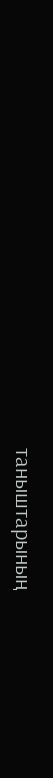таныштарының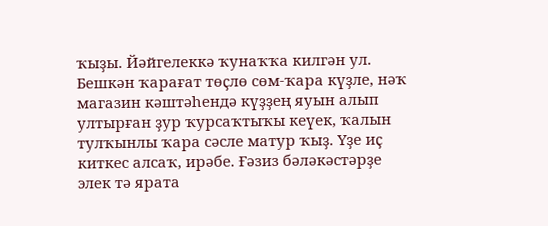ҡыҙы. Йәйгелеккә ҡунаҡҡа килгән ул. Бешкән ҡарағат төҫлө сөм-ҡара күҙле, нәҡ магазин кәштәһендә күҙҙең яуын алып ултырған ҙур ҡурсаҡтыҡы кеүек, ҡалын тулҡынлы ҡара сәсле матур ҡыҙ. Үҙе иҫ киткес алсаҡ, ирәбе. Ғәзиз бәләкәстәрҙе элек тә ярата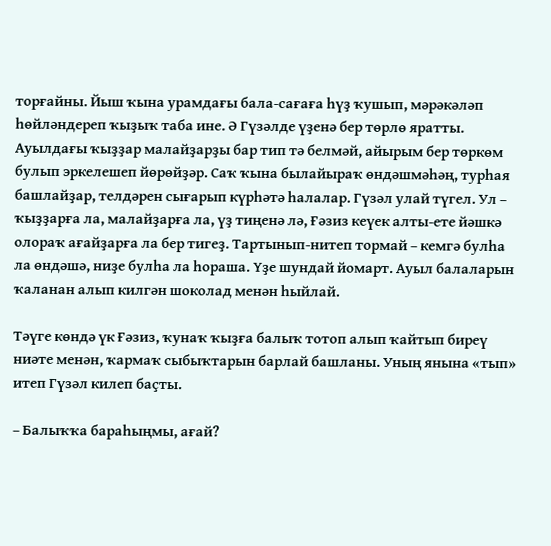торғайны. Йыш ҡына урамдағы бала-сағаға һүҙ ҡушып, мәрәкәләп һөйләндереп ҡыҙыҡ таба ине. Ә Гүзәлде үҙенә бер төрлө яратты. Ауылдағы ҡыҙҙар малайҙарҙы бар тип тә белмәй, айырым бер төркөм булып эркелешеп йөрөйҙәр. Саҡ ҡына былайыраҡ өндәшмәһәң, турһая башлайҙар, телдәрен сығарып күрһәтә һалалар. Гүзәл улай түгел. Ул – ҡыҙҙарға ла, малайҙарға ла, үҙ тиңенә лә, Ғәзиз кеүек алты-ете йәшкә олораҡ ағайҙарға ла бер тигеҙ. Тартынып-нитеп тормай – кемгә булһа ла өндәшә, ниҙе булһа ла һораша. Үҙе шундай йомарт. Ауыл балаларын ҡаланан алып килгән шоколад менән һыйлай.

Тәүге көндә үк Ғәзиз, ҡунаҡ ҡыҙға балыҡ тотоп алып ҡайтып биреү ниәте менән, ҡармаҡ сыбыҡтарын барлай башланы. Уның янына «тып» итеп Гүзәл килеп баҫты.

– Балыҡҡа бараһыңмы, ағай?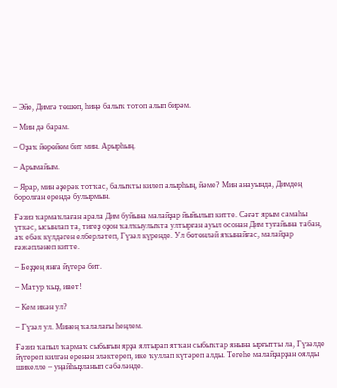– Эйе, Димгә төшөп, һиңә балыҡ тотоп алып бирәм.

– Мин дә барам.

– Оҙаҡ йөрөйөм бит мин. Арырһың.

– Арымайым.

– Ярар, мин әҙерәк тотҡас, балыҡты килеп алырһың, йәме? Мин анауында, Димдең боролған ерендә булырмын.

Ғәзиз ҡармаҡлаған арала Дим буйына малайҙар йыйылып китте. Сәғәт ярым самаһы үткәс, ысынлап та, тигеҙ оҙон ҡалҡыулыҡта ултырған ауыл осонан Дим туғайына табан, аҡ ебәк күлдәген елберләтеп, Гүзәл күренде. Ул бөтөнләй яҡынайғас, малайҙар ғәжәпләнеп китте.

– Беҙҙең янға йүгерә бит.

– Матур ҡыҙ, ивет!

– Кем икән ул?

– Гүзәл ул. Минең ҡалалағы һеңлем.

Ғәзиз ҡапыл ҡармаҡ сыбығын ярҙа ялтырап ятҡан сыбыҡтар янына ырғытты ла, Гүзәлде йүгереп килгән еренән эләктереп, ике ҡуллап күтәреп алды. Тегеһе малайҙарҙан оялды шикелле – уңайһыҙланып сәбәләнде.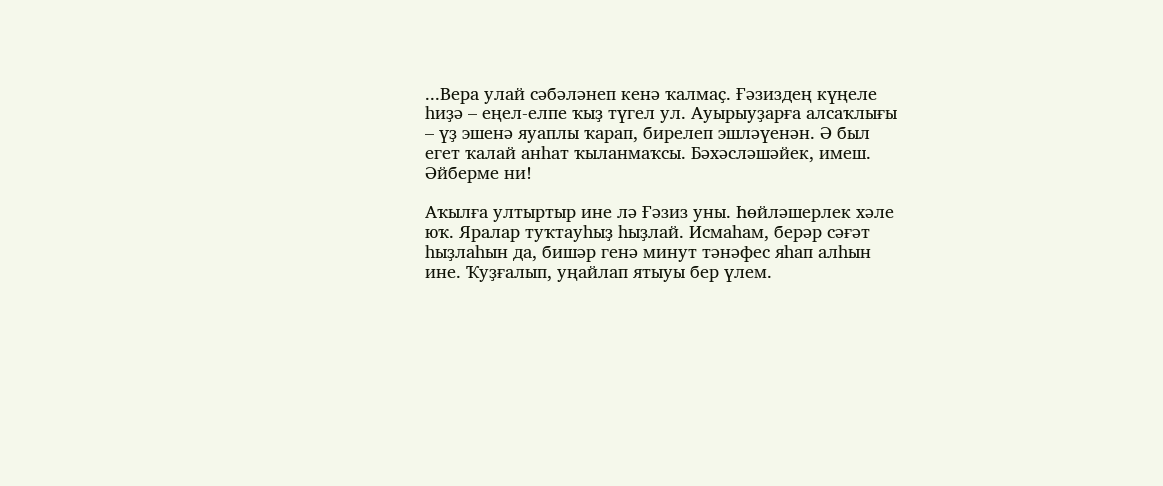...Вера улай сәбәләнеп кенә ҡалмаҫ. Ғәзиздең күңеле һиҙә – еңел-елпе ҡыҙ түгел ул. Ауырыуҙарға алсаҡлығы – үҙ эшенә яуаплы ҡарап, бирелеп эшләүенән. Ә был егет ҡалай анһат ҡыланмаҡсы. Бәхәсләшәйек, имеш. Әйберме ни!

Аҡылға ултыртыр ине лә Ғәзиз уны. Һөйләшерлек хәле юҡ. Яралар туҡтауһыҙ һыҙлай. Исмаһам, берәр сәғәт һыҙлаһын да, бишәр генә минут тәнәфес яһап алһын ине. Ҡуҙғалып, уңайлап ятыуы бер үлем.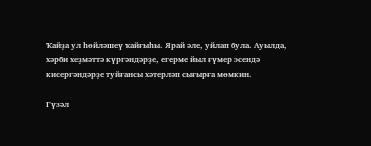Ҡайҙа ул һөйләшеү ҡайғыһы. Ярай әле, уйлап була. Ауылда, хәрби хеҙмәттә күргәндәрҙе, егерме йыл ғүмер эсендә кисергәндәрҙе туйғансы хәтерләп сығырға мөмкин.

Гүзәл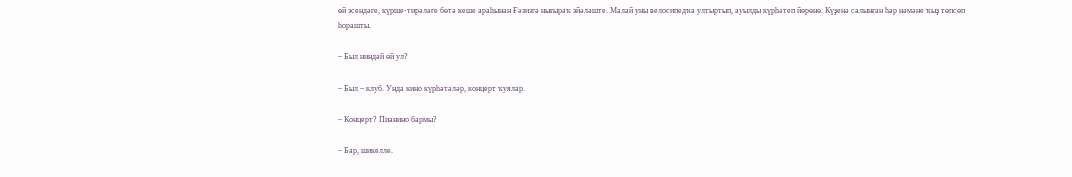өй эсендәге, күрше-тирәләге бөтә кеше араһынан Ғәзизгә нығыраҡ эйәләште. Малай уны велосипедҡа ултыртып, ауылды күрһәтеп йөрөнө. Күҙенә салынған һәр нәмәне ҡыҙ төпсөп һорашты.

– Был ниндәй өй ул?

– Был – клуб. Унда кино күрһәтәләр, концерт ҡуялар.

– Концерт? Пианино бармы?

– Бар, шикелле.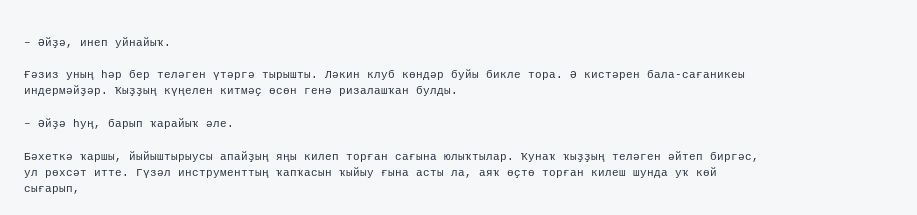– Әйҙә, инеп уйнайыҡ.

Ғәзиз уның һәр бер теләген үтәргә тырышты. Ләкин клуб көндәр буйы бикле тора. Ә кистәрен бала-сағаникеы индермәйҙәр. Ҡыҙҙың күңелен китмәҫ өсөн генә ризалашҡан булды.

– Әйҙә һуң, барып ҡарайыҡ әле.

Бәхеткә ҡаршы, йыйыштырыусы апайҙың яңы килеп торған сағына юлыҡтылар. Ҡунаҡ ҡыҙҙың теләген әйтеп биргәс, ул рөхсәт итте. Гүзәл инструменттың ҡапҡасын ҡыйыу ғына асты ла, аяҡ өҫтө торған килеш шунда уҡ көй сығарып,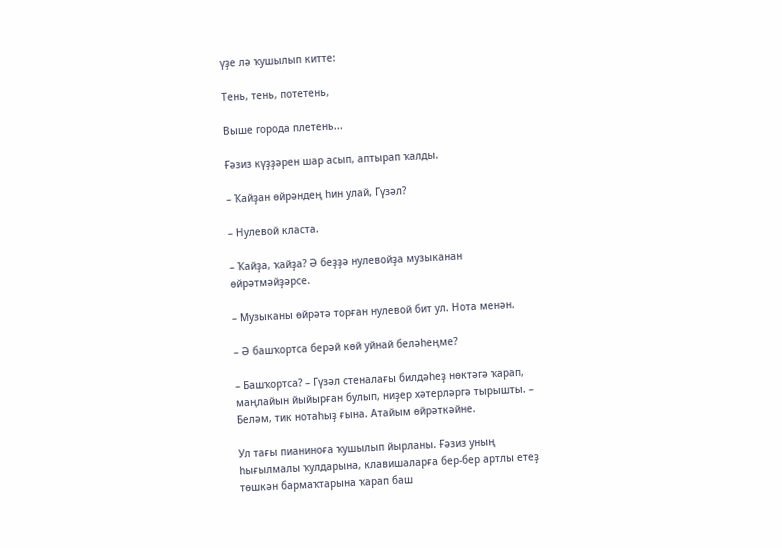үҙе лә ҡушылып китте:

Тень, тень, потетень,

Выше города плетень...

Ғәзиз күҙҙәрен шар асып, аптырап ҡалды.

– Ҡайҙан өйрәндең һин улай, Гүзәл?

– Нулевой класта.

– Ҡайҙа, ҡайҙа? Ә беҙҙә нулевойҙа музыканан өйрәтмәйҙәрсе.

– Музыканы өйрәтә торған нулевой бит ул. Нота менән.

– Ә башҡортса берәй көй уйнай беләһеңме?

– Башҡортса? – Гүзәл стеналағы билдәһеҙ нөктәгә ҡарап, маңлайын йыйырған булып, ниҙер хәтерләргә тырышты. – Беләм, тик нотаһыҙ ғына. Атайым өйрәткәйне.

Ул тағы пианиноға ҡушылып йырланы. Ғәзиз уның һығылмалы ҡулдарына, клавишаларға бер-бер артлы етеҙ төшкән бармаҡтарына ҡарап баш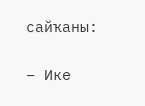сайҡаны:

– Ике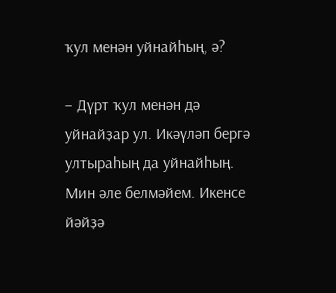ҡул менән уйнайһың, ә?

– Дүрт ҡул менән дә уйнайҙар ул. Икәүләп бергә ултыраһың да уйнайһың. Мин әле белмәйем. Икенсе йәйҙә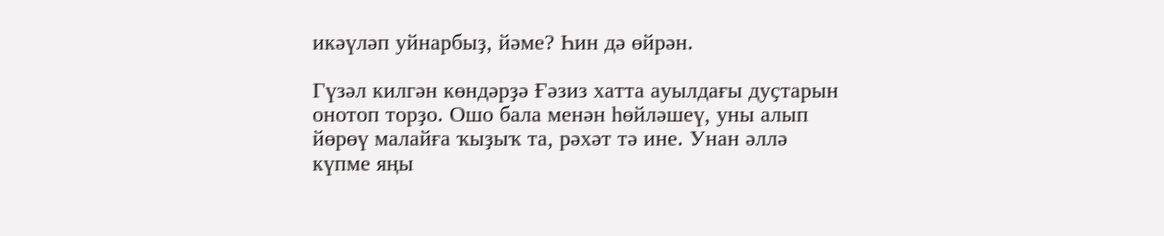икәүләп уйнарбыҙ, йәме? Һин дә өйрән.

Гүзәл килгән көндәрҙә Ғәзиз хатта ауылдағы дуҫтарын онотоп торҙо. Ошо бала менән һөйләшеү, уны алып йөрөү малайға ҡыҙыҡ та, рәхәт тә ине. Унан әллә күпме яңы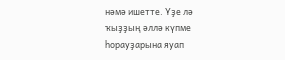нәмә ишетте. Үҙе лә ҡыҙҙың әллә күпме һорауҙарына яуап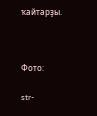ҡайтарҙы.



Фото:

str-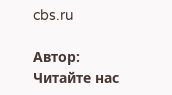cbs.ru

Автор:
Читайте нас